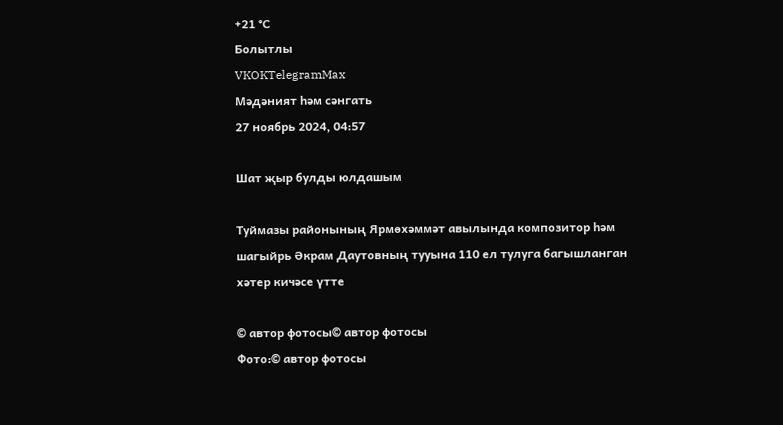+21 °С
Болытлы
VKOKTelegramMax
Мәдәният һәм сәнгать
27 ноябрь 2024, 04:57

Шат җыр булды юлдашым

Туймазы районының Ярмөхәммәт авылында композитор һәм шагыйрь Әкрам Даутовның тууына 110 ел тулуга багышланган хәтер кичәсе үтте

© автор фотосы© автор фотосы
Фото:© автор фотосы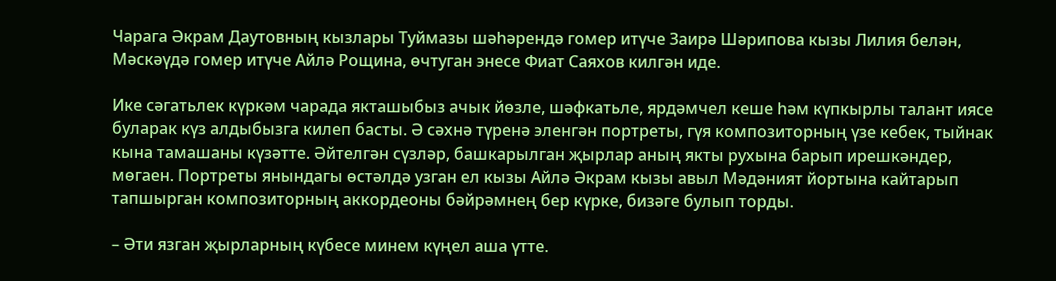Чарага Әкрам Даутовның кызлары Туймазы шәһәрендә гомер итүче Заирә Шәрипова кызы Лилия белән, Мәскәүдә гомер итүче Айлә Рощина, өчтуган энесе Фиат Саяхов килгән иде.

Ике сәгатьлек күркәм чарада якташыбыз ачык йөзле, шәфкатьле, ярдәмчел кеше һәм күпкырлы талант иясе буларак күз алдыбызга килеп басты. Ә сәхнә түренә эленгән портреты, гүя композиторның үзе кебек, тыйнак кына тамашаны күзәтте. Әйтелгән сүзләр, башкарылган җырлар аның якты рухына барып ирешкәндер, мөгаен. Портреты янындагы өстәлдә узган ел кызы Айлә Әкрам кызы авыл Мәдәният йортына кайтарып тапшырган композиторның аккордеоны бәйрәмнең бер күрке, бизәге булып торды.

– Әти язган җырларның күбесе минем күңел аша үтте.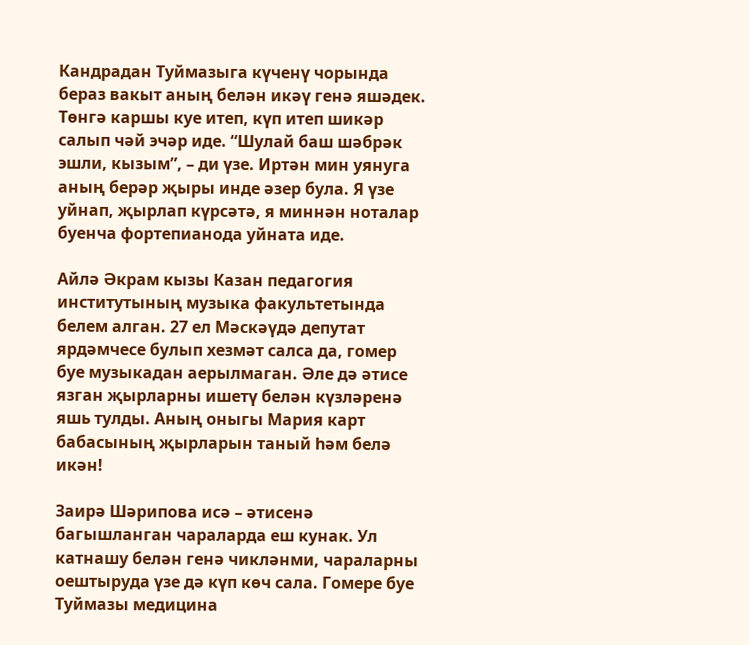Кандрадан Туймазыга күченү чорында бераз вакыт аның белән икәү генә яшәдек. Төнгә каршы куе итеп, күп итеп шикәр салып чәй эчәр иде. “Шулай баш шәбрәк эшли, кызым”, – ди үзе. Иртән мин уянуга аның берәр җыры инде әзер була. Я үзе уйнап, җырлап күрсәтә, я миннән ноталар буенча фортепианода уйната иде.

Айлә Әкрам кызы Казан педагогия институтының музыка факультетында белем алган. 27 ел Мәскәүдә депутат ярдәмчесе булып хезмәт салса да, гомер буе музыкадан аерылмаган. Әле дә әтисе язган җырларны ишетү белән күзләренә яшь тулды. Аның оныгы Мария карт бабасының җырларын таный һәм белә икән!

Заирә Шәрипова исә – әтисенә багышланган чараларда еш кунак. Ул катнашу белән генә чикләнми, чараларны оештыруда үзе дә күп көч сала. Гомере буе Туймазы медицина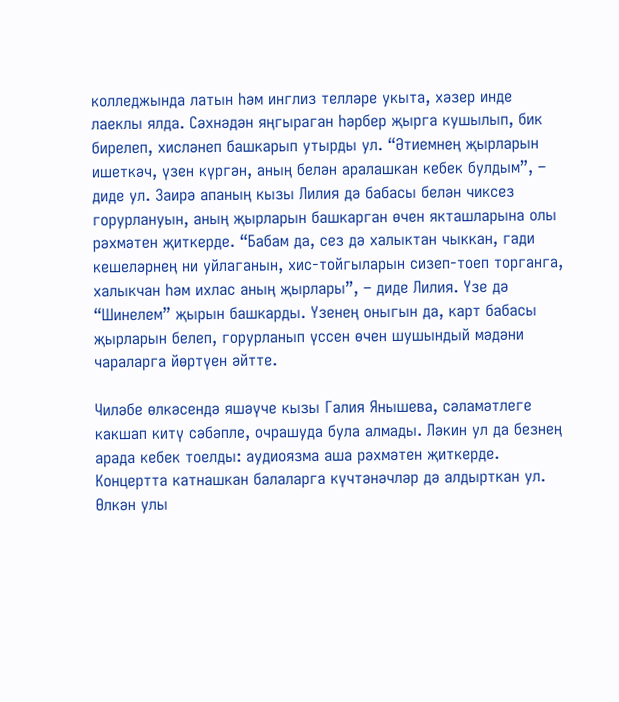колледжында латын һәм инглиз телләре укыта, хәзер инде лаеклы ялда. Сәхнәдән яңгыраган һәрбер җырга кушылып, бик бирелеп, хисләнеп башкарып утырды ул. “Әтиемнең җырларын ишеткәч, үзен күргән, аның белән аралашкан кебек булдым”, – диде ул. Заирә апаның кызы Лилия дә бабасы белән чиксез горурлануын, аның җырларын башкарган өчен якташларына олы рәхмәтен җиткерде. “Бабам да, сез дә халыктан чыккан, гади кешеләрнең ни уйлаганын, хис-тойгыларын сизеп-тоеп торганга, халыкчан һәм ихлас аның җырлары”, – диде Лилия. Үзе дә “Шинелем” җырын башкарды. Үзенең оныгын да, карт бабасы җырларын белеп, горурланып үссен өчен шушындый мәдәни чараларга йөртүен әйтте.

Чиләбе өлкәсендә яшәүче кызы Галия Янышева, сәламәтлеге какшап китү сәбәпле, очрашуда була алмады. Ләкин ул да безнең арада кебек тоелды: аудиоязма аша рәхмәтен җиткерде. Концертта катнашкан балаларга күчтәнәчләр дә алдырткан ул. Өлкән улы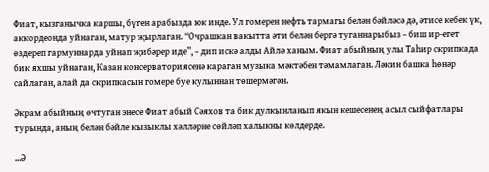Фиат, кызганычка каршы, бүген арабызда юк инде. Ул гомерен нефть тармагы белән бәйләсә дә, әтисе кебек үк, аккордеонда уйнаган, матур җырлаган. “Очрашкан вакытта әти белән бергә туганнарыбыз – биш ир-егет өздереп гармуннарда уйнап җибәрер иде”, – дип искә алды Айлә ханым. Фиат абыйның улы Таһир скрипкада бик яхшы уйнаган, Казан консерваториясенә караган музыка мәктәбен тәмамлаган. Ләкин башка һөнәр сайлаган, алай да скрипкасын гомере буе кулыннан төшермәгән.

Әкрам абыйның өчтуган энесе Фиат абый Сәяхов та бик дулкынланып якын кешесенең асыл сыйфатлары турында, аның белән бәйле кызыклы хәлләрне сөйләп халыкны көлдерде.

...Ә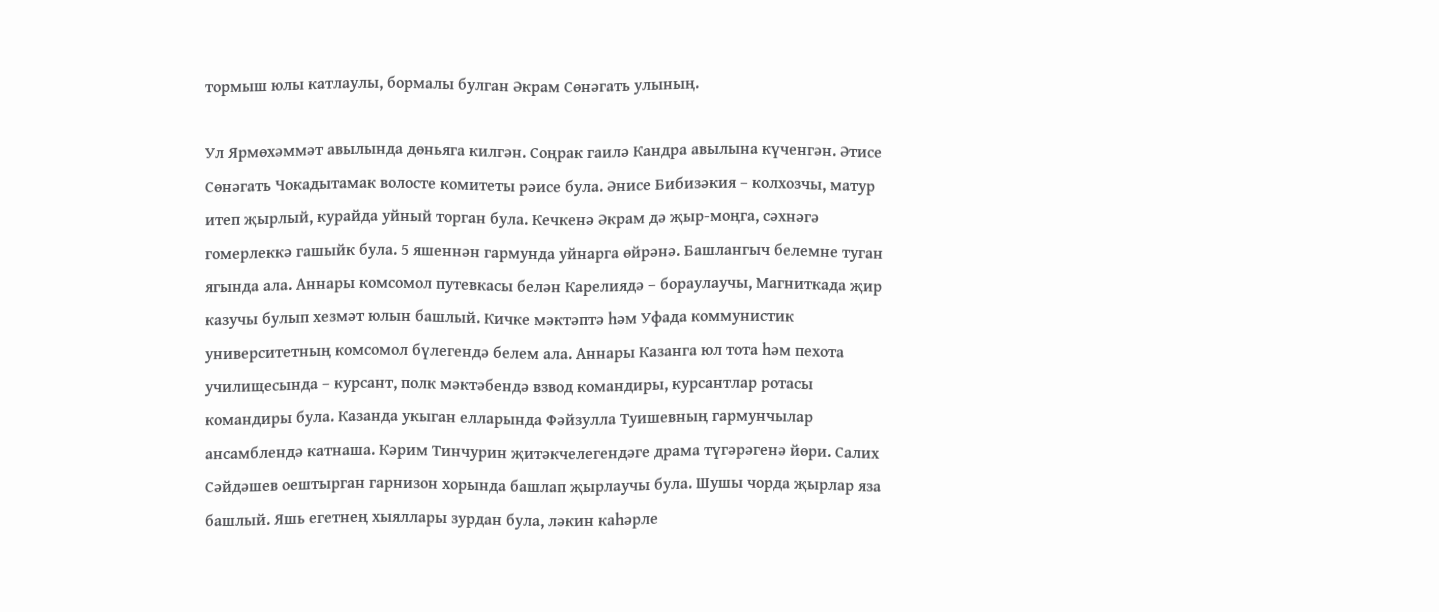тормыш юлы катлаулы, бормалы булган Әкрам Сөнәгать улының.

Ул Ярмөхәммәт авылында дөньяга килгән. Соңрак гаилә Кандра авылына күченгән. Әтисе Сөнәгать Чокадытамак волосте комитеты рәисе була. Әнисе Бибизәкия – колхозчы, матур итеп җырлый, курайда уйный торган була. Кечкенә Әкрам дә җыр-моңга, сәхнәгә гомерлеккә гашыйк була. 5 яшеннән гармунда уйнарга өйрәнә. Башлангыч белемне туган ягында ала. Аннары комсомол путевкасы белән Карелиядә – бораулаучы, Магниткада җир казучы булып хезмәт юлын башлый. Кичке мәктәптә һәм Уфада коммунистик университетның комсомол бүлегендә белем ала. Аннары Казанга юл тота һәм пехота училищесында – курсант, полк мәктәбендә взвод командиры, курсантлар ротасы командиры була. Казанда укыган елларында Фәйзулла Туишевның гармунчылар ансамблендә катнаша. Кәрим Тинчурин җитәкчелегендәге драма түгәрәгенә йөри. Салих Сәйдәшев оештырган гарнизон хорында башлап җырлаучы була. Шушы чорда җырлар яза башлый. Яшь егетнең хыяллары зурдан була, ләкин каһәрле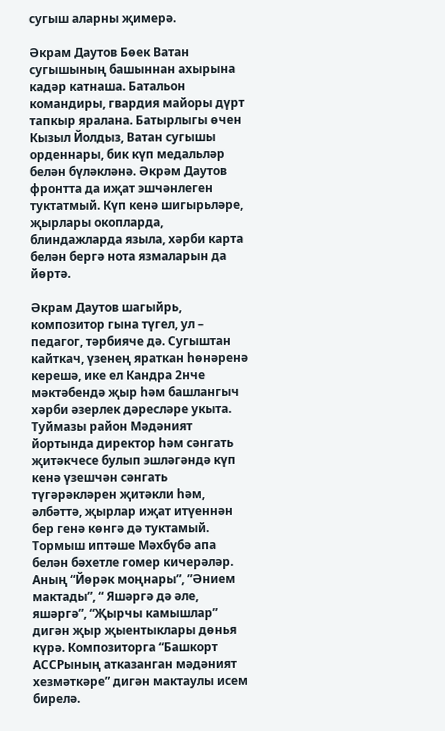сугыш аларны җимерә.

Әкрам Даутов Бөек Ватан сугышының башыннан ахырына кадәр катнаша. Батальон командиры, гвардия майоры дүрт тапкыр яралана. Батырлыгы өчен Кызыл Йолдыз, Ватан сугышы орденнары, бик күп медальләр белән бүләкләнә. Әкрәм Даутов фронтта да иҗат эшчәнлеген туктатмый. Күп кенә шигырьләре, җырлары окопларда, блиндажларда языла, хәрби карта белән бергә нота язмаларын да йөртә.

Әкрам Даутов шагыйрь, композитор гына түгел, ул – педагог, тәрбияче дә. Сугыштан кайткач, үзенең яраткан һөнәренә керешә, ике ел Кандра 2нче мәктәбендә җыр һәм башлангыч хәрби әзерлек дәресләре укыта. Туймазы район Мәдәният йортында директор һәм сәнгать җитәкчесе булып эшләгәндә күп кенә үзешчән сәнгать түгәрәкләрен җитәкли һәм, әлбәттә, җырлар иҗат итүеннән бер генә көнгә дә туктамый. Тормыш иптәше Мәхбүбә апа белән бәхетле гомер кичерәләр. Аның “Йөрәк моңнары”, ”Әнием мактады”, “ Яшәргә дә әле, яшәргә”, “Җырчы камышлар” дигән җыр җыентыклары дөнья күрә. Композиторга “Башкорт АССРының атказанган мәдәният хезмәткәре” дигән мактаулы исем бирелә.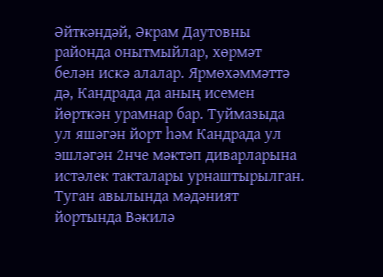Әйткәндәй, Әкрам Даутовны районда онытмыйлар, хөрмәт белән искә алалар. Ярмөхәммәттә дә, Кандрада да аның исемен йөрткән урамнар бар. Туймазыда ул яшәгән йорт һәм Кандрада ул эшләгән 2нче мәктәп диварларына истәлек такталары урнаштырылган. Туган авылында мәдәният йортында Вәкилә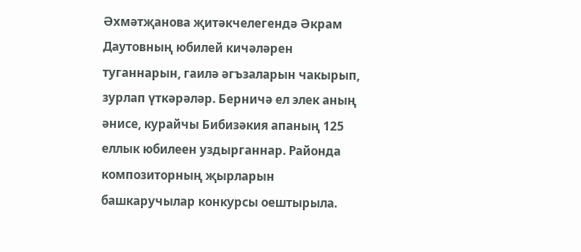Әхмәтҗанова җитәкчелегендә Әкрам Даутовның юбилей кичәләрен туганнарын, гаилә әгъзаларын чакырып, зурлап үткәрәләр. Берничә ел элек аның әнисе, курайчы Бибизәкия апаның 125 еллык юбилеен уздырганнар. Районда композиторның җырларын башкаручылар конкурсы оештырыла.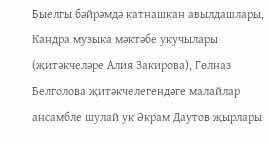Быелгы бәйрәмдә катнашкан авылдашлары, Кандра музыка мәктәбе укучылары (җитәкчеләре Алия Закирова), Гөлназ Белголова җитәкчелегендәге малайлар ансамбле шулай ук Әкрам Даутов җырлары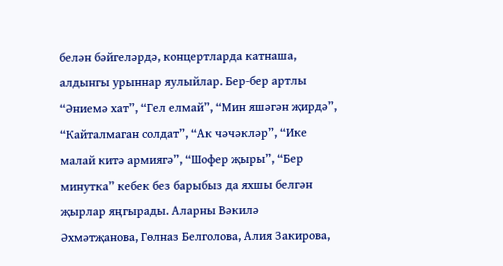белән бәйгеләрдә, концертларда катнаша, алдынгы урыннар яулыйлар. Бер-бер артлы “Әниемә хат”, “Гел елмай”, “Мин яшәгән җирдә”, “Кайталмаган солдат”, “Ак чәчәкләр”, “Ике малай китә армиягә”, “Шофер җыры”, “Бер минутка” кебек без барыбыз да яхшы белгән җырлар яңгырады. Аларны Вәкилә Әхмәтҗанова, Гөлназ Белголова, Алия Закирова,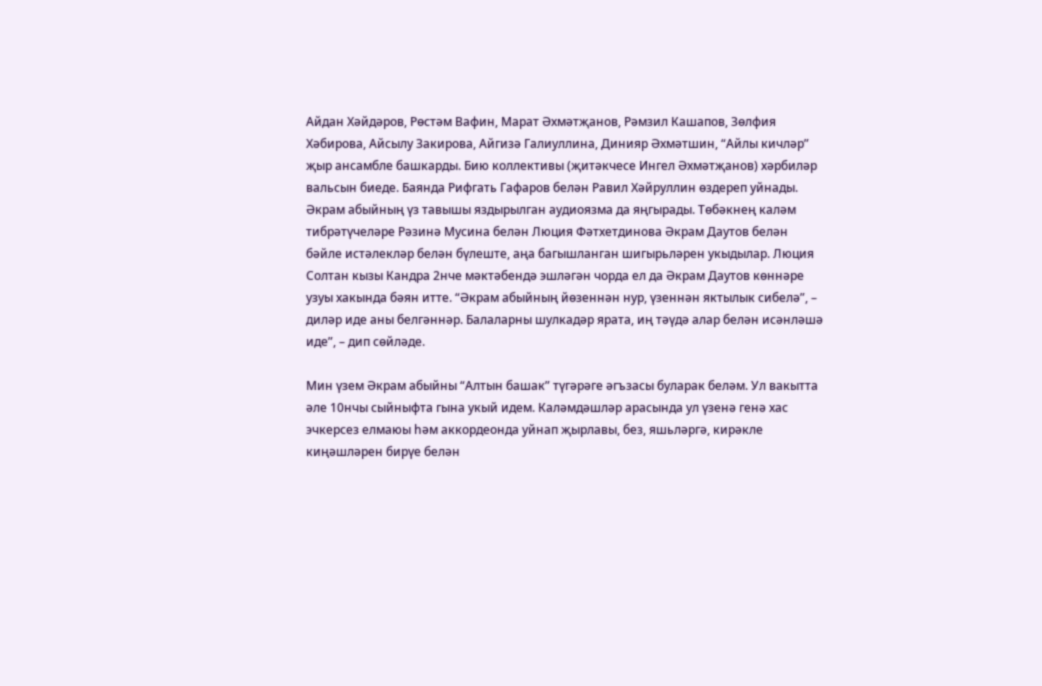Айдан Хәйдәров, Рөстәм Вафин, Марат Әхмәтҗанов, Рәмзил Кашапов, Зөлфия Хәбирова, Айсылу Закирова, Айгизә Галиуллина, Динияр Әхмәтшин, “Айлы кичләр” җыр ансамбле башкарды. Бию коллективы (җитәкчесе Ингел Әхмәтҗанов) хәрбиләр вальсын биеде. Баянда Рифгать Гафаров белән Равил Хәйруллин өздереп уйнады. Әкрам абыйның үз тавышы яздырылган аудиоязма да яңгырады. Төбәкнең каләм тибрәтүчеләре Рәзинә Мусина белән Люция Фәтхетдинова Әкрам Даутов белән бәйле истәлекләр белән бүлеште, аңа багышланган шигырьләрен укыдылар. Люция Солтан кызы Кандра 2нче мәктәбендә эшләгән чорда ел да Әкрам Даутов көннәре узуы хакында бәян итте. “Әкрам абыйның йөзеннән нур, үзеннән яктылык сибелә”, – диләр иде аны белгәннәр. Балаларны шулкадәр ярата, иң тәүдә алар белән исәнләшә иде”, – дип сөйләде.

Мин үзем Әкрам абыйны “Алтын башак” түгәрәге әгъзасы буларак беләм. Ул вакытта әле 10нчы сыйныфта гына укый идем. Каләмдәшләр арасында ул үзенә генә хас эчкерсез елмаюы һәм аккордеонда уйнап җырлавы, без, яшьләргә, кирәкле киңәшләрен бирүе белән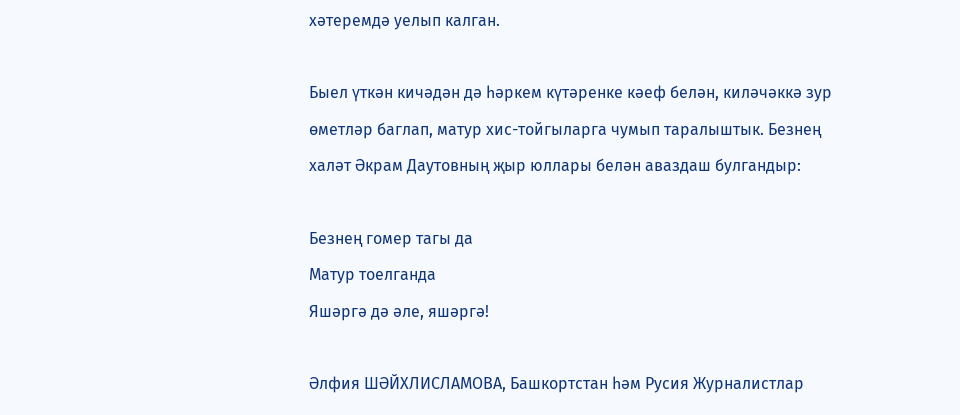хәтеремдә уелып калган.

Быел үткән кичәдән дә һәркем күтәренке кәеф белән, киләчәккә зур өметләр баглап, матур хис-тойгыларга чумып таралыштык. Безнең халәт Әкрам Даутовның җыр юллары белән аваздаш булгандыр:

Безнең гомер тагы да
Матур тоелганда
Яшәргә дә әле, яшәргә!

Әлфия ШӘЙХЛИСЛАМОВА, Башкортстан һәм Русия Журналистлар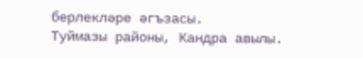берлекләре әгъзасы.
Туймазы районы, Кандра авылы.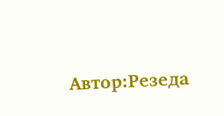Автор:Резеда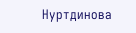Нуртдинова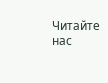Читайте нас